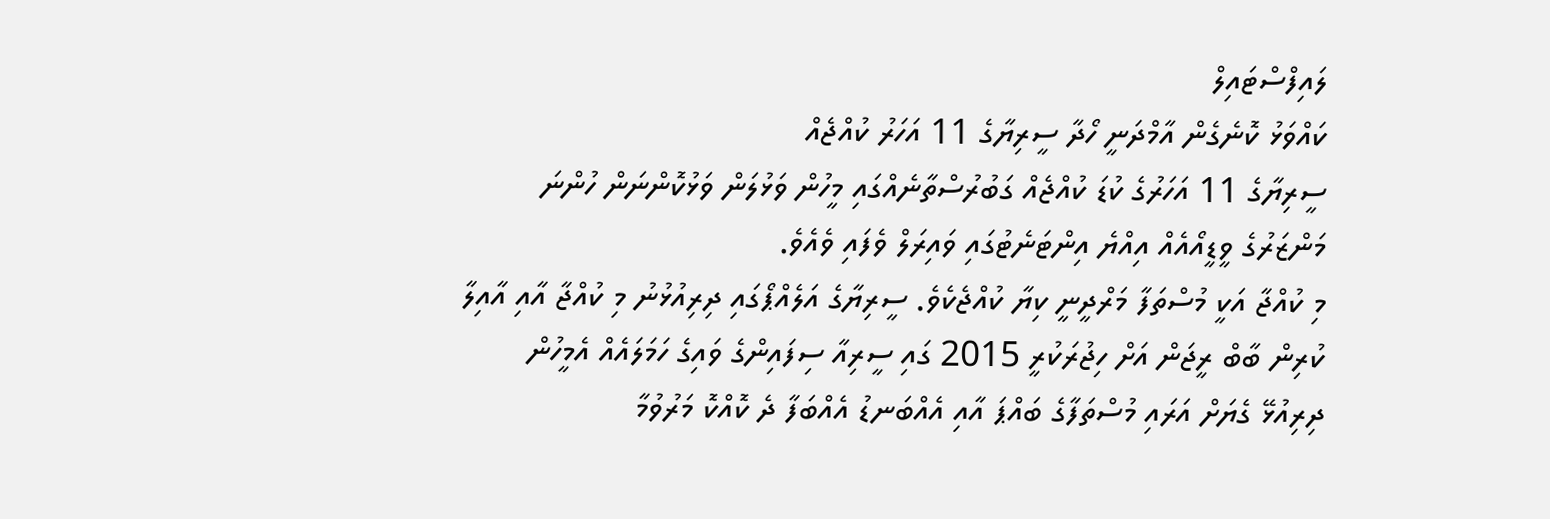ލައިފްސްޓައިލް
ކައްވަޅު ކޮނެގެން އާމްދަނީ ހޯދާ ސީރިޔާގެ 11 އަހަރު ކުއްޖެއް
ސީރިޔާގެ 11 އަހަރުގެ ކުޑަ ކުއްޖެއް ގަބުރުސްތާނެއްގައި މީހުން ވަޅުލަން ވަޅުކޮންނަން ހުންނަ މަންޒަރުގެ ވީޑީއޯއެއް އިއްޔެ އިންޓަނެޓުގައި ވައިރަލް ވެފައި ވެއެވެ.
މި ކުއްޖާ އަކީ މުސްތަފާ މަރްދީނީ ކިޔާ ކުއްޖެކެވެ. ސީރިޔާގެ އަލެއްޕޯގައި ދިރިއުޅުނު މި ކުއްޖާ އާއި އާއިލާ ކުރިން ބާބް ރީޖަން އަށް ހިޖުރަކުރީ 2015 ގައި ސީރިއާ ސިފައިންގެ ވައިގެ ހަމަލައެއް އެމީހުން ދިރިއުޅޭ ގެޔަށް އަރައި މުސްތަފާގެ ބައްޕަ އާއި އެއްބަނޑު އެއްބަފާ ދެ ކޮއްކޮ މަރުވުމާ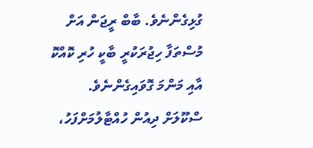ގުޅިގެންނެވެ. ބާބް ރީޖަން އަށް މުސްތަފާ ހިޖުރަކުރީ ބާކީ ހުރި ކޮއްކޮ އާއި މަންމަ ގޮވައިގެންނެވެ.
ސްކޫލަށް ދިއުން ހުއްޓާލުމަށްފަހު،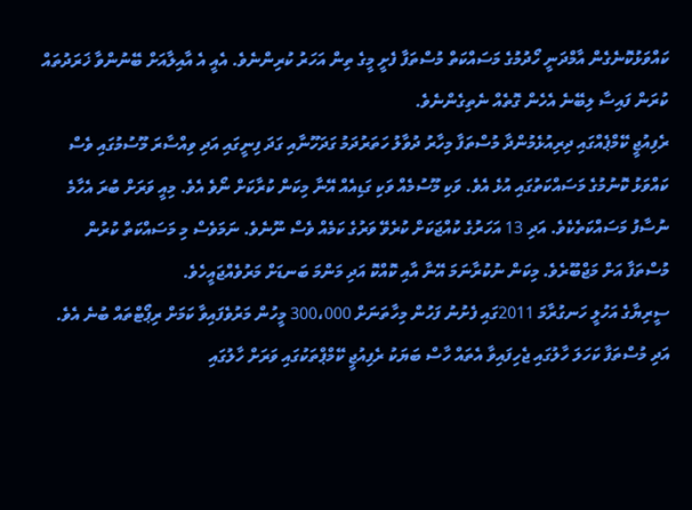ކައްވަޅުކޮނެގެން އާމްދަނީ ހޯދުމުގެ މަސައްކަތް މުސްތަފާ ފެށީ މީގެ ތިން އަހަރު ކުރިންނެވެ. އެއީ އެ އާއިލާއަށް ބޭނުންވާ ޚަރަދުތައް ކުރަން ފައިސާ ލިބޭނެ އެހެން ގޮތެއް ނެތިގެންނެވެ.
ރެފިއުޖީ ކޭމްޕެއްގައި ދިރިއުޅެމުންދާ މުސްތަފާ މިހާރު ދުވާލު ހަތަރުދަމު ގަދަހޫނާއި ގަދަ ފިނީގައި އަދި ވިއްސާރަ މޫސުމުގައި ވެސް ކައްވަޅު ކޮނުމުގެ މަސައްކަތުގައި އުޅެ އެވެ. ވަކި މޫސުމެއް ވަކި ގަޑިއެއް އޭނާ މިކަން ކުރާކަށް ނޯވެ އެވެ. މިއީ ވަރަށް ބުރަ އެހާމެ ނުސާފު މަސައްކަތެކެވެ. އަދި 13 އަހަރުގެ ކުއްޖަކަށް ކުރެވޭ ވަރުގެ ކަމެއް ވެސް ނޫނެވެ. ނަމަވެސް މި މަސައްކަތް ކުރުން މުސްތަފާ އަށް މަޖްބޫރެވެ. މިކަން ނުކުރާނަމަ އޭނާ އާއި ކޮއްކޮ އަދި މަންމަ ބަނޑަށް މަރުވެއްޖައީހެވެ.
ސީރިޔާގެ އަހުލީ ހަނގުރާމަ 2011ގައި ފެށުނު ފަހުން މިހާތަނަށް 300،000 މީހުން މަރުވެފައިވާ ކަމަށް ރިޕޯޓްތައް ބުނެ އެވެ. އަދި މުސްތަފާ ކަހަލަ ހާލުގައި ޖެހިފައިވާ އެތައް ހާސް ބަޔަކު ރެފިއުޖީ ކޭމްޕްތަކުގައި ވަރަށް ހާލުގައި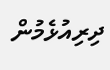ދިރިއުޅެމުން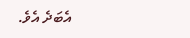އެބަދެ އެވެ.